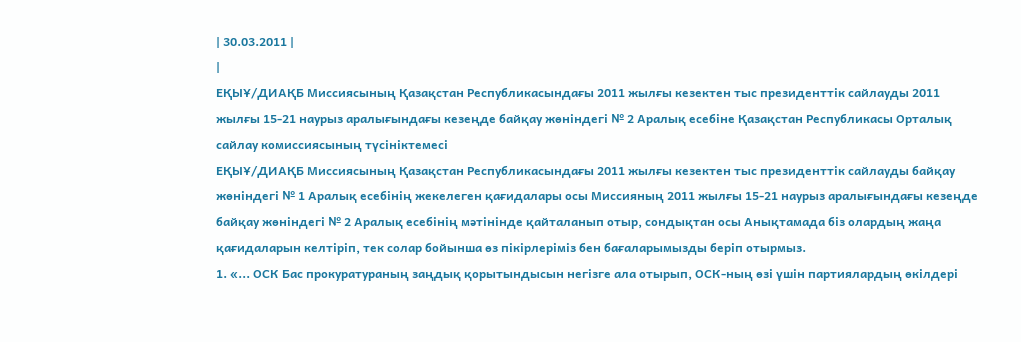| 30.03.2011 |
|
ЕҚЫҰ/ДИАҚБ Миссиясының Қазақстан Республикасындағы 2011 жылғы кезектен тыс президенттік сайлауды 2011 жылғы 15-21 наурыз аралығындағы кезеңде байқау жөніндегі № 2 Аралық есебіне Қазақстан Республикасы Орталық сайлау комиссиясының түсініктемесі
ЕҚЫҰ/ДИАҚБ Миссиясының Қазақстан Республикасындағы 2011 жылғы кезектен тыс президенттік сайлауды байқау жөніндегі № 1 Аралық есебінің жекелеген қағидалары осы Миссияның 2011 жылғы 15-21 наурыз аралығындағы кезеңде байқау жөніндегі № 2 Аралық есебінің мәтінінде қайталанып отыр, сондықтан осы Анықтамада біз олардың жаңа қағидаларын келтіріп, тек солар бойынша өз пікірлеріміз бен бағаларымызды беріп отырмыз.
1. «... ОСК Бас прокуратураның заңдық қорытындысын негізге ала отырып, ОСК-ның өзі үшін партиялардың өкілдері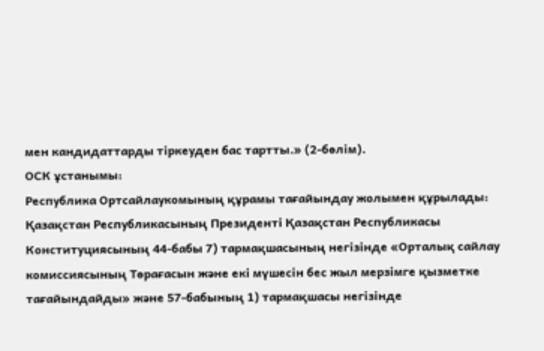мен кандидаттарды тіркеуден бас тартты.» (2-бөлім).
ОСК ұстанымы:
Республика Ортсайлаукомының құрамы тағайындау жолымен құрылады: Қазақстан Республикасының Президенті Қазақстан Республикасы Конституциясының 44-бабы 7) тармақшасының негізінде «Орталық сайлау комиссиясының Төрағасын және екі мүшесін бес жыл мерзімге қызметке тағайындайды» және 57-бабының 1) тармақшасы негізінде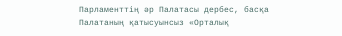Парламенттiң әр Палатасы дербес, басқа Палатаның қатысуынсыз «Орталық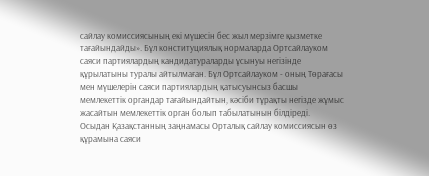сайлау комиссиясының екі мүшесін бес жыл мерзімге қызметке тағайындайды». Бұл конституциялық нормаларда Ортсайлауком саяси партиялардың кандидатураларды ұсынуы негізінде құрылатыны туралы айтылмаған. Бұл Ортсайлауком - оның Төрағасы мен мүшелерін саяси партиялардың қатысуынсыз басшы мемлекеттік органдар тағайындайтын, кәсіби тұрақты негізде жұмыс жасайтын мемлекеттік орган болып табылатынын білдіреді.
Осыдан Қазақстанның заңнамасы Орталық сайлау комиссиясын өз құрамына саяси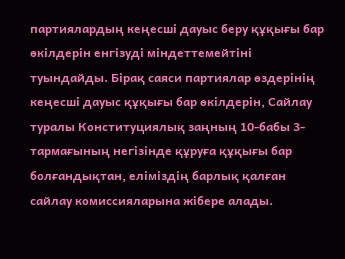партиялардың кеңесші дауыс беру құқығы бар өкілдерін енгізуді міндеттемейтіні туындайды. Бірақ саяси партиялар өздерінің кеңесші дауыс құқығы бар өкілдерін, Сайлау туралы Конституциялық заңның 10-бабы 3-тармағының негізінде құруға құқығы бар болғандықтан, еліміздің барлық қалған сайлау комиссияларына жібере алады.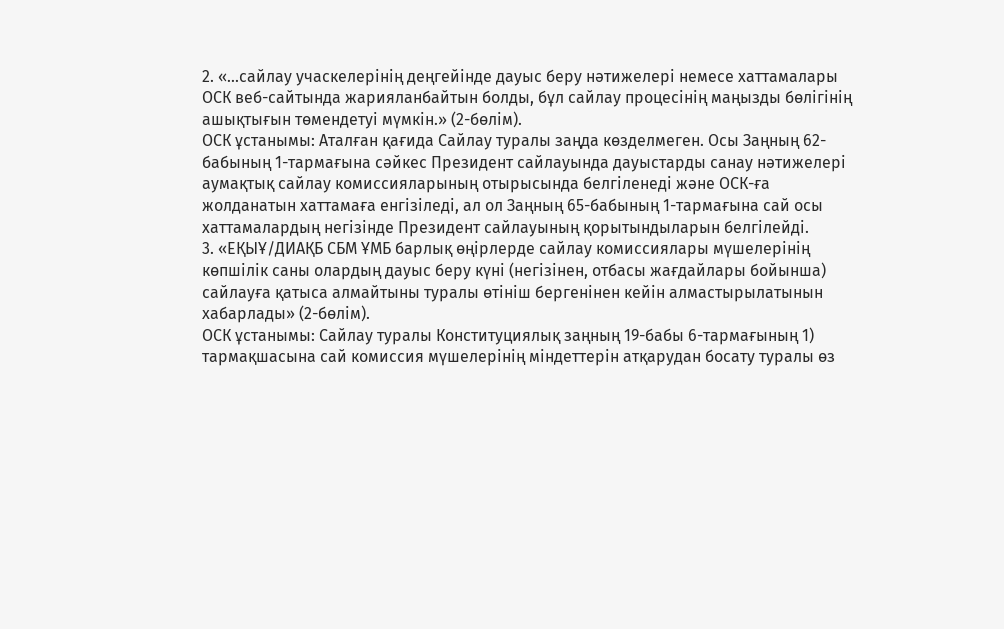2. «...сайлау учаскелерінің деңгейінде дауыс беру нәтижелері немесе хаттамалары ОСК веб-сайтында жарияланбайтын болды, бұл сайлау процесінің маңызды бөлігінің ашықтығын төмендетуі мүмкін.» (2-бөлім).
ОСК ұстанымы: Аталған қағида Сайлау туралы заңда көзделмеген. Осы Заңның 62-бабының 1-тармағына сәйкес Президент сайлауында дауыстарды санау нәтижелерi аумақтық сайлау комиссияларының отырысында белгiленедi және ОСК-ға жолданатын хаттамаға енгiзiледi, ал ол Заңның 65-бабының 1-тармағына сай осы хаттамалардың негізінде Президент сайлауының қорытындыларын белгiлейдi.
3. «ЕҚЫҰ/ДИАҚБ СБМ ҰМБ барлық өңірлерде сайлау комиссиялары мүшелерінің көпшілік саны олардың дауыс беру күні (негізінен, отбасы жағдайлары бойынша) сайлауға қатыса алмайтыны туралы өтініш бергенінен кейін алмастырылатынын хабарлады» (2-бөлім).
ОСК ұстанымы: Сайлау туралы Конституциялық заңның 19-бабы 6-тармағының 1) тармақшасына сай комиссия мүшелерінің мiндеттерiн атқарудан босату туралы өз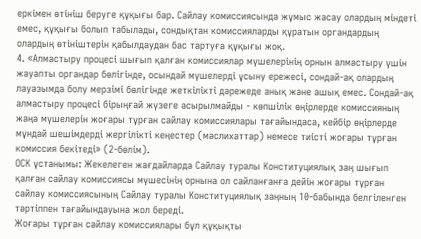еркiмен өтiнiш беруге құқығы бар. Сайлау комиссиясында жұмыс жасау олардың міндеті емес, құқығы болып табылады, сондықтан комиссияларды құратын органдардың олардың өтініштерін қабылдаудан бас тартуға құқығы жоқ.
4. «Алмастыру процесі шығып қалған комиссиялар мүшелерінің орнын алмастыру үшін жауапты органдар бөлігінде, осындай мүшелерді ұсыну ережесі, сондай-ақ олардың лауазымда болу мерзімі бөлігінде жеткілікті дәрежеде анық және ашық емес. Сондай-ақ алмастыру процесі бірыңғай жүзеге асырылмайды - көпшілік өңірлерде комиссияның жаңа мүшелерін жоғары тұрған сайлау комиссиялары тағайындаса, кейбір өңірлерде мұндай шешімдерді жергілікті кеңестер (мәслихаттар) немесе тиісті жоғары тұрған комиссия бекітеді» (2-бөлім).
ОСК ұстанымы: Жекелеген жағдайларда Сайлау туралы Конституциялық заң шығып қалған сайлау комиссиясы мүшесінің орнына ол сайланғанға дейін жоғары тұрған сайлау комиссиясының Сайлау туралы Конституциялық заңның 10-бабында белгіленген тәртіппен тағайындауына жол береді.
Жоғары тұрған сайлау комиссиялары бұл құқықты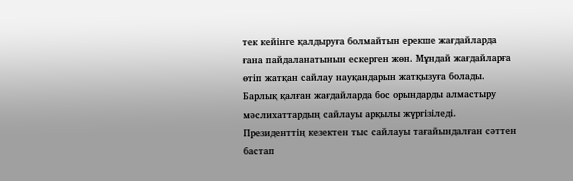тек кейінге қалдыруға болмайтын ерекше жағдайларда ғана пайдаланатынын ескерген жөн. Мұндай жағдайларға өтіп жатқан сайлау науқандарын жатқызуға болады. Барлық қалған жағдайларда бос орындарды алмастыру мәслихаттардың сайлауы арқылы жүргізіледі.
Президенттің кезектен тыс сайлауы тағайындалған сәттен бастап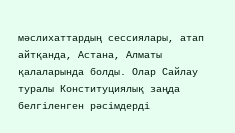мәслихаттардың сессиялары, атап айтқанда, Астана, Алматы қалаларында болды. Олар Сайлау туралы Конституциялық заңда белгіленген рәсімдерді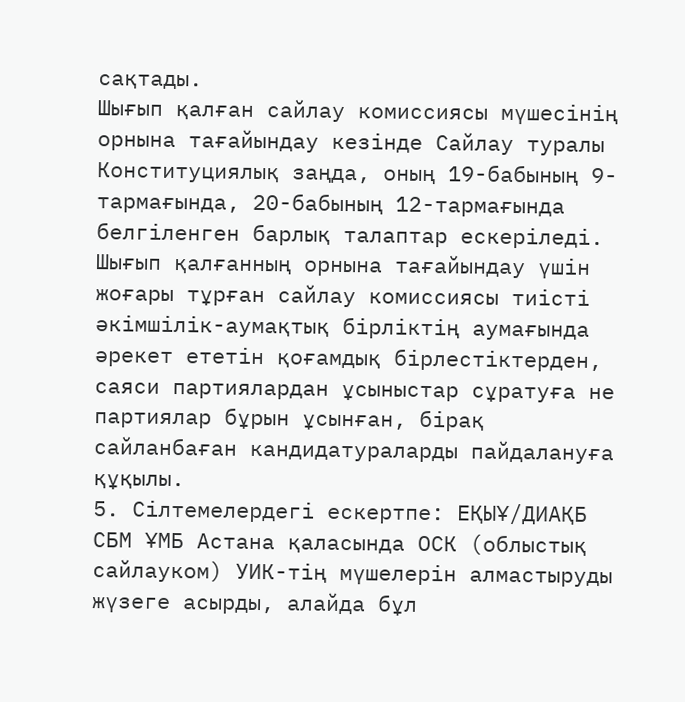сақтады.
Шығып қалған сайлау комиссиясы мүшесінің орнына тағайындау кезінде Сайлау туралы Конституциялық заңда, оның 19-бабының 9-тармағында, 20-бабының 12-тармағында белгіленген барлық талаптар ескеріледі.
Шығып қалғанның орнына тағайындау үшін жоғары тұрған сайлау комиссиясы тиісті әкімшілік-аумақтық бірліктің аумағында әрекет ететін қоғамдық бірлестіктерден, саяси партиялардан ұсыныстар сұратуға не партиялар бұрын ұсынған, бірақ сайланбаған кандидатураларды пайдалануға құқылы.
5. Сілтемелердегі ескертпе: ЕҚЫҰ/ДИАҚБ СБМ ҰМБ Астана қаласында ОСК (облыстық сайлауком) УИК-тің мүшелерін алмастыруды жүзеге асырды, алайда бұл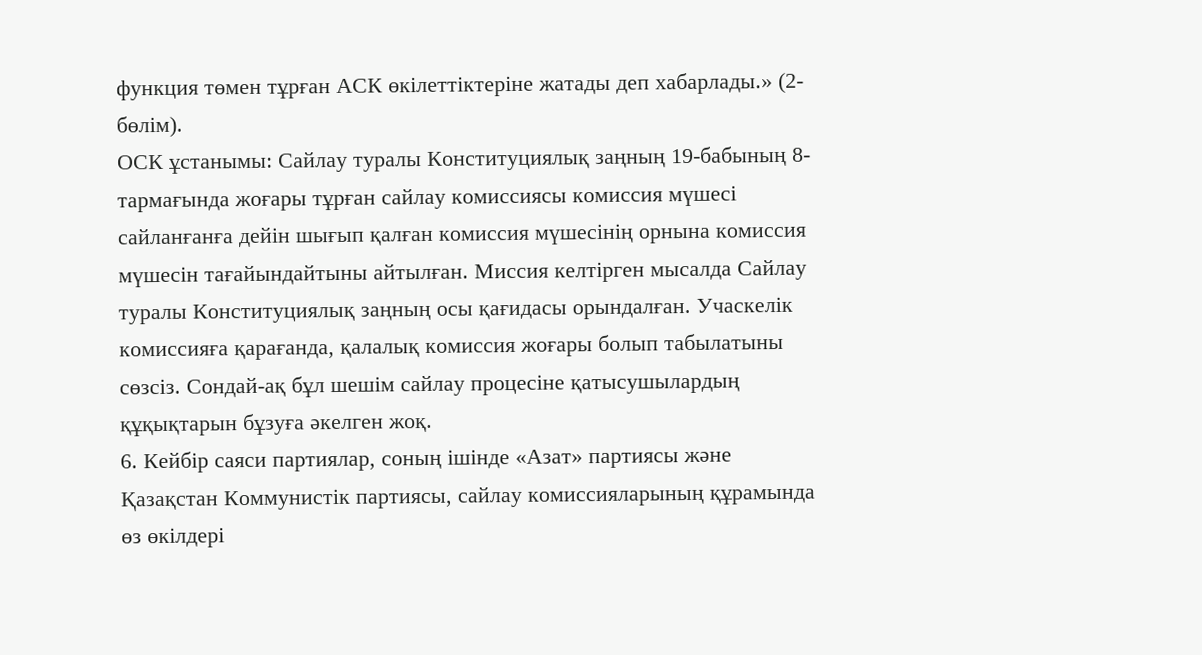функция төмен тұрған АСК өкілеттіктеріне жатады деп хабарлады.» (2-бөлім).
ОСК ұстанымы: Сайлау туралы Конституциялық заңның 19-бабының 8-тармағында жоғары тұрған сайлау комиссиясы комиссия мүшесі сайланғанға дейін шығып қалған комиссия мүшесінің орнына комиссия мүшесін тағайындайтыны айтылған. Миссия келтірген мысалда Сайлау туралы Конституциялық заңның осы қағидасы орындалған. Учаскелік комиссияға қарағанда, қалалық комиссия жоғары болып табылатыны сөзсіз. Сондай-ақ бұл шешім сайлау процесіне қатысушылардың құқықтарын бұзуға әкелген жоқ.
6. Кейбір саяси партиялар, соның ішінде «Азат» партиясы және Қазақстан Коммунистік партиясы, сайлау комиссияларының құрамында өз өкілдері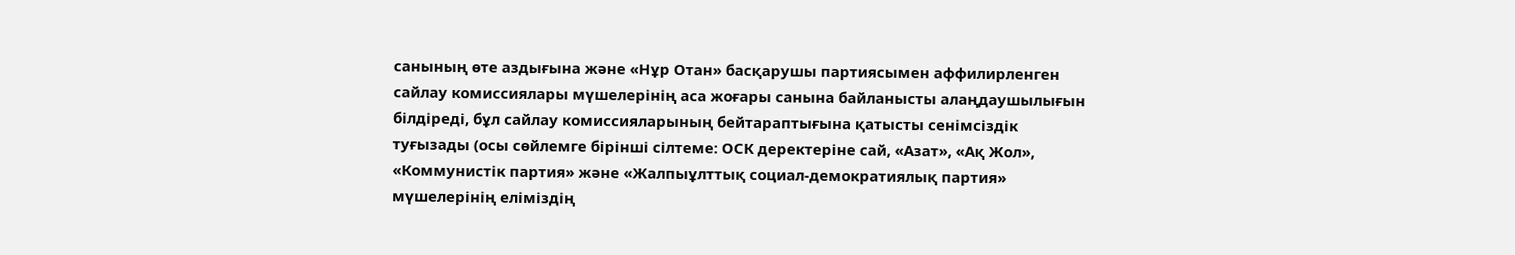санының өте аздығына және «Нұр Отан» басқарушы партиясымен аффилирленген сайлау комиссиялары мүшелерінің аса жоғары санына байланысты алаңдаушылығын білдіреді, бұл сайлау комиссияларының бейтараптығына қатысты сенімсіздік туғызады (осы сөйлемге бірінші сілтеме: ОСК деректеріне сай, «Азат», «Ақ Жол», «Коммунистік партия» және «Жалпыұлттық социал-демократиялық партия» мүшелерінің еліміздің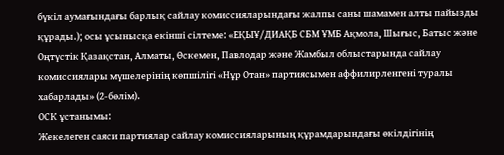бүкіл аумағындағы барлық сайлау комиссияларындағы жалпы саны шамамен алты пайызды құрады.); осы ұсынысқа екінші сілтеме: «ЕҚЫҰ/ДИАҚБ СБМ ҰМБ Ақмола, Шығыс, Батыс және Оңтүстік Қазақстан, Алматы, Өскемен, Павлодар және Жамбыл облыстарында сайлау комиссиялары мүшелерінің көпшілігі «Нұр Отан» партиясымен аффилирленгені туралы хабарлады» (2-бөлім).
ОСК ұстанымы:
Жекелеген саяси партиялар сайлау комиссияларының құрамдарындағы өкілдігінің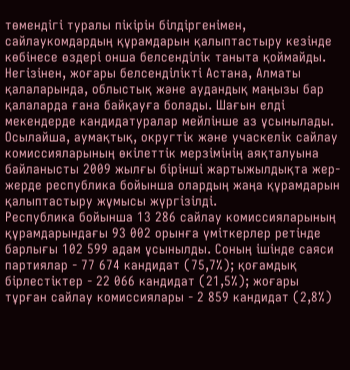төмендігі туралы пікірін білдіргенімен, сайлаукомдардың құрамдарын қалыптастыру кезінде көбінесе өздері онша белсенділік таныта қоймайды. Негізінен, жоғары белсенділікті Астана, Алматы қалаларында, облыстық және аудандық маңызы бар қалаларда ғана байқауға болады. Шағын елді мекендерде кандидатуралар мейлінше аз ұсынылады.
Осылайша, аумақтық, округтік және учаскелік сайлау комиссияларының өкілеттік мерзімінің аяқталуына байланысты 2009 жылғы бірінші жартыжылдықта жер-жерде республика бойынша олардың жаңа құрамдарын қалыптастыру жұмысы жүргізілді.
Республика бойынша 13 286 сайлау комиссияларының құрамдарындағы 93 002 орынға үміткерлер ретінде барлығы 102 599 адам ұсынылды. Соның ішінде саяси партиялар - 77 674 кандидат (75,7%); қоғамдық бірлестіктер - 22 066 кандидат (21,5%); жоғары тұрған сайлау комиссиялары - 2 859 кандидат (2,8%)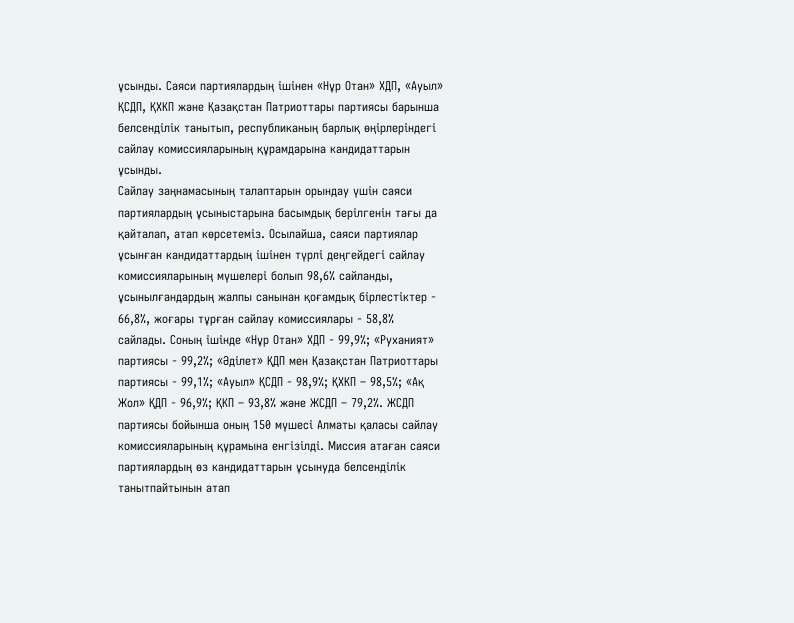ұсынды. Саяси партиялардың ішінен «Нұр Отан» ХДП, «Ауыл» ҚСДП, ҚХКП және Қазақстан Патриоттары партиясы барынша белсенділік танытып, республиканың барлық өңірлеріндегі сайлау комиссияларының құрамдарына кандидаттарын ұсынды.
Сайлау заңнамасының талаптарын орындау үшін саяси партиялардың ұсыныстарына басымдық берілгенін тағы да қайталап, атап көрсетеміз. Осылайша, саяси партиялар ұсынған кандидаттардың ішінен түрлі деңгейдегі сайлау комиссияларының мүшелері болып 98,6% сайланды, ұсынылғандардың жалпы санынан қоғамдық бірлестіктер - 66,8%, жоғары тұрған сайлау комиссиялары - 58,8% сайлады. Соның ішінде «Нұр Отан» ХДП - 99,9%; «Руханият» партиясы - 99,2%; «Әділет» ҚДП мен Қазақстан Патриоттары партиясы - 99,1%; «Ауыл» ҚСДП - 98,9%; ҚХКП – 98,5%; «Ақ Жол» ҚДП - 96,9%; ҚКП – 93,8% және ЖСДП – 79,2%. ЖСДП партиясы бойынша оның 150 мүшесі Алматы қаласы сайлау комиссияларының құрамына енгізілді. Миссия атаған саяси партиялардың өз кандидаттарын ұсынуда белсенділік танытпайтынын атап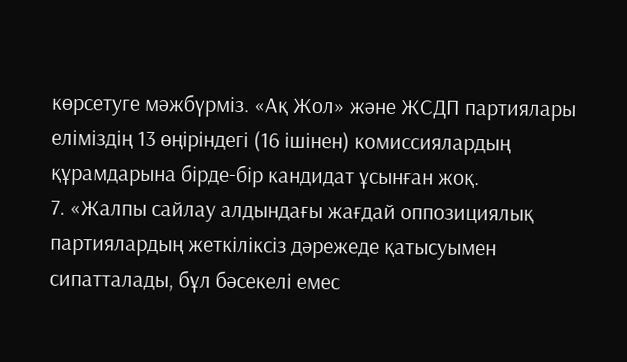көрсетуге мәжбүрміз. «Ақ Жол» және ЖСДП партиялары еліміздің 13 өңіріндегі (16 ішінен) комиссиялардың құрамдарына бірде-бір кандидат ұсынған жоқ.
7. «Жалпы сайлау алдындағы жағдай оппозициялық партиялардың жеткіліксіз дәрежеде қатысуымен сипатталады, бұл бәсекелі емес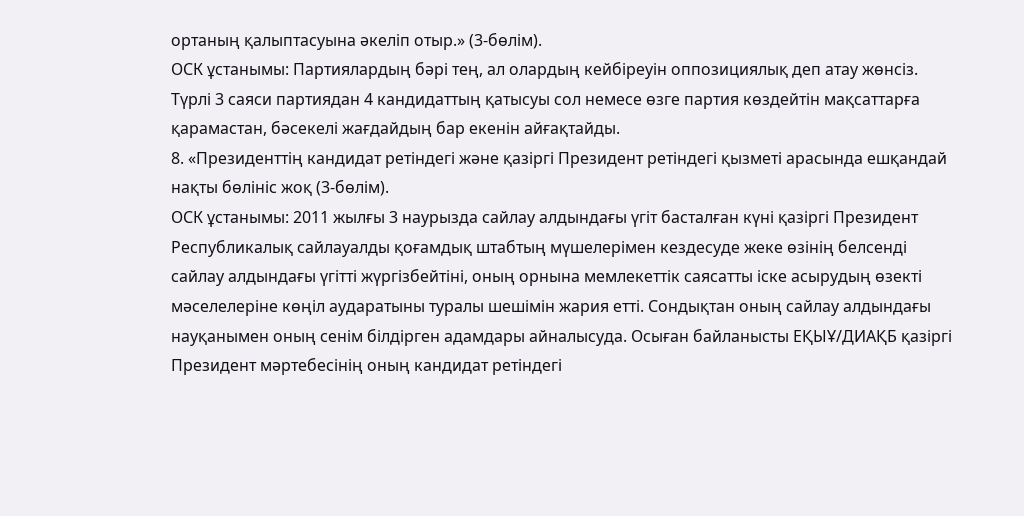ортаның қалыптасуына әкеліп отыр.» (3-бөлім).
ОСК ұстанымы: Партиялардың бәрі тең, ал олардың кейбіреуін оппозициялық деп атау жөнсіз. Түрлі 3 саяси партиядан 4 кандидаттың қатысуы сол немесе өзге партия көздейтін мақсаттарға қарамастан, бәсекелі жағдайдың бар екенін айғақтайды.
8. «Президенттің кандидат ретіндегі және қазіргі Президент ретіндегі қызметі арасында ешқандай нақты бөлініс жоқ (3-бөлім).
ОСК ұстанымы: 2011 жылғы 3 наурызда сайлау алдындағы үгіт басталған күні қазіргі Президент Республикалық сайлауалды қоғамдық штабтың мүшелерімен кездесуде жеке өзінің белсенді сайлау алдындағы үгітті жүргізбейтіні, оның орнына мемлекеттік саясатты іске асырудың өзекті мәселелеріне көңіл аударатыны туралы шешімін жария етті. Сондықтан оның сайлау алдындағы науқанымен оның сенім білдірген адамдары айналысуда. Осыған байланысты ЕҚЫҰ/ДИАҚБ қазіргі Президент мәртебесінің оның кандидат ретіндегі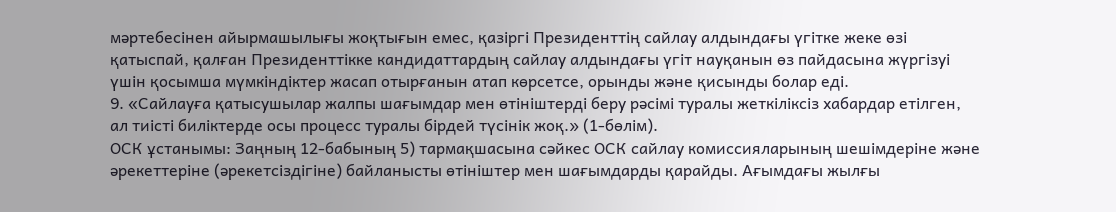мәртебесінен айырмашылығы жоқтығын емес, қазіргі Президенттің сайлау алдындағы үгітке жеке өзі қатыспай, қалған Президенттікке кандидаттардың сайлау алдындағы үгіт науқанын өз пайдасына жүргізуі үшін қосымша мүмкіндіктер жасап отырғанын атап көрсетсе, орынды және қисынды болар еді.
9. «Сайлауға қатысушылар жалпы шағымдар мен өтініштерді беру рәсімі туралы жеткіліксіз хабардар етілген, ал тиісті биліктерде осы процесс туралы бірдей түсінік жоқ.» (1-бөлім).
ОСК ұстанымы: Заңның 12-бабының 5) тармақшасына сәйкес ОСК сайлау комиссияларының шешімдеріне және әрекеттеріне (әрекетсіздігіне) байланысты өтініштер мен шағымдарды қарайды. Ағымдағы жылғы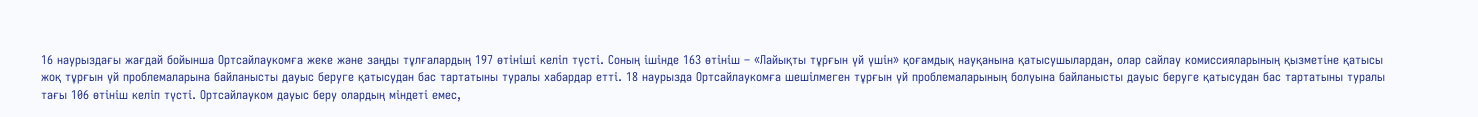16 наурыздағы жағдай бойынша Ортсайлаукомға жеке және заңды тұлғалардың 197 өтініші келіп түсті. Соның ішінде 163 өтініш – «Лайықты тұрғын үй үшін» қоғамдық науқанына қатысушылардан, олар сайлау комиссияларының қызметіне қатысы жоқ тұрғын үй проблемаларына байланысты дауыс беруге қатысудан бас тартатыны туралы хабардар етті. 18 наурызда Ортсайлаукомға шешілмеген тұрғын үй проблемаларының болуына байланысты дауыс беруге қатысудан бас тартатыны туралы тағы 106 өтініш келіп түсті. Ортсайлауком дауыс беру олардың міндеті емес,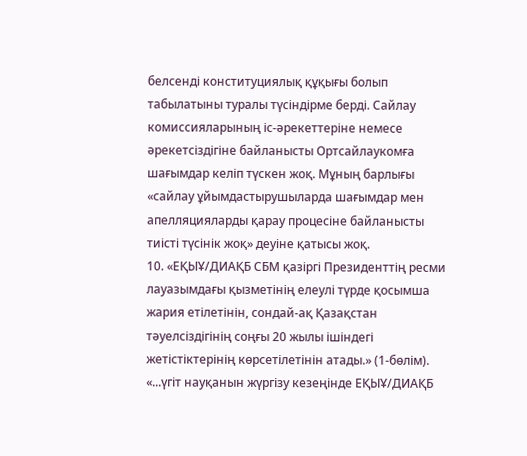белсенді конституциялық құқығы болып табылатыны туралы түсіндірме берді. Сайлау комиссияларының іс-әрекеттеріне немесе әрекетсіздігіне байланысты Ортсайлаукомға шағымдар келіп түскен жоқ. Мұның барлығы «сайлау ұйымдастырушыларда шағымдар мен апелляцияларды қарау процесіне байланысты тиісті түсінік жоқ» деуіне қатысы жоқ.
10. «ЕҚЫҰ/ДИАҚБ СБМ қазіргі Президенттің ресми лауазымдағы қызметінің елеулі түрде қосымша жария етілетінін, сондай-ақ Қазақстан тәуелсіздігінің соңғы 20 жылы ішіндегі жетістіктерінің көрсетілетінін атады.» (1-бөлім).
«...үгіт науқанын жүргізу кезеңінде ЕҚЫҰ/ДИАҚБ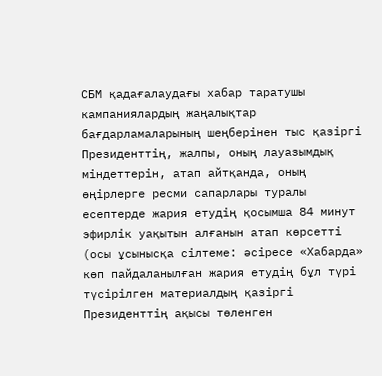СБМ қадағалаудағы хабар таратушы кампаниялардың жаңалықтар бағдарламаларының шеңберінен тыс қазіргі Президенттің, жалпы, оның лауазымдық міндеттерін, атап айтқанда, оның өңірлерге ресми сапарлары туралы есептерде жария етудің қосымша 84 минут эфирлік уақытын алғанын атап көрсетті (осы ұсынысқа сілтеме: әсіресе «Хабарда» көп пайдаланылған жария етудің бұл түрі түсірілген материалдың қазіргі Президенттің ақысы төленген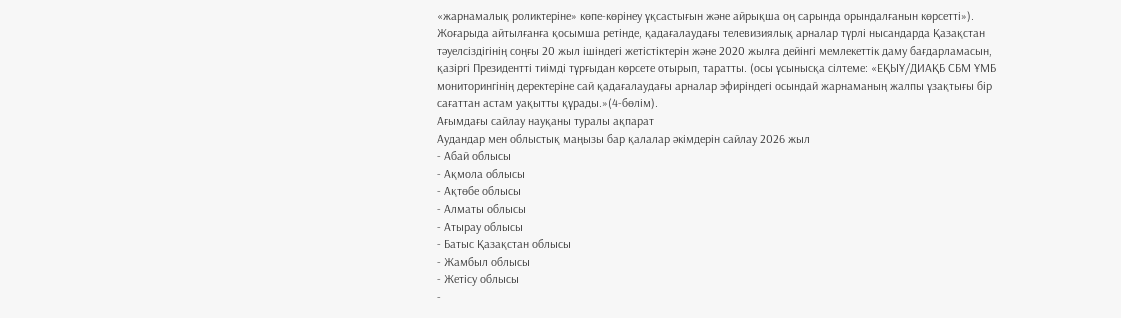«жарнамалық роликтеріне» көпе-көрінеу ұқсастығын және айрықша оң сарында орындалғанын көрсетті»).
Жоғарыда айтылғанға қосымша ретінде, қадағалаудағы телевизиялық арналар түрлі нысандарда Қазақстан тәуелсіздігінің соңғы 20 жыл ішіндегі жетістіктерін және 2020 жылға дейінгі мемлекеттік даму бағдарламасын, қазіргі Президентті тиімді тұрғыдан көрсете отырып, таратты. (осы ұсынысқа сілтеме: «ЕҚЫҰ/ДИАҚБ СБМ ҰМБ мониторингінің деректеріне сай қадағалаудағы арналар эфиріндегі осындай жарнаманың жалпы ұзақтығы бір сағаттан астам уақытты құрады.»(4-бөлім).
Ағымдағы сайлау науқаны туралы ақпарат
Аудандар мен облыстық маңызы бар қалалар әкімдерін сайлау 2026 жыл
- Абай облысы
- Ақмола облысы
- Ақтөбе облысы
- Алматы облысы
- Атырау облысы
- Батыс Қазақстан облысы
- Жамбыл облысы
- Жетісу облысы
-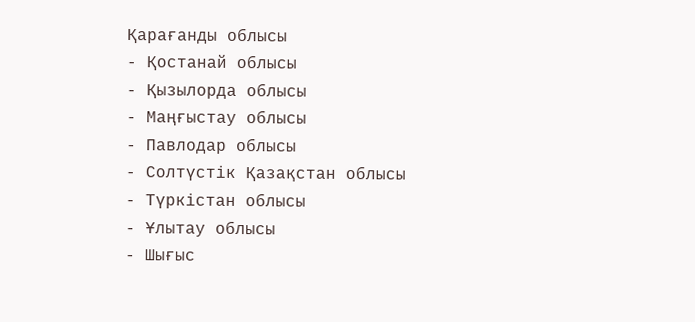Қарағанды облысы
- Қостанай облысы
- Қызылорда облысы
- Маңғыстау облысы
- Павлодар облысы
- Солтүстік Қазақстан облысы
- Түркістан облысы
- Ұлытау облысы
- Шығыс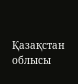Қазақстан облысы